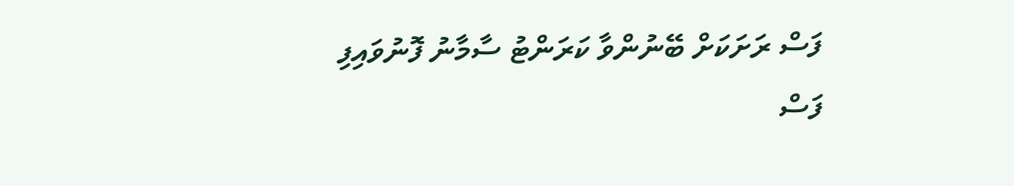ފަސް ރަށަކަށް ބޭނުންވާ ކަރަންޓު ސާމާނު ފޮނުވައިފި
ފަސް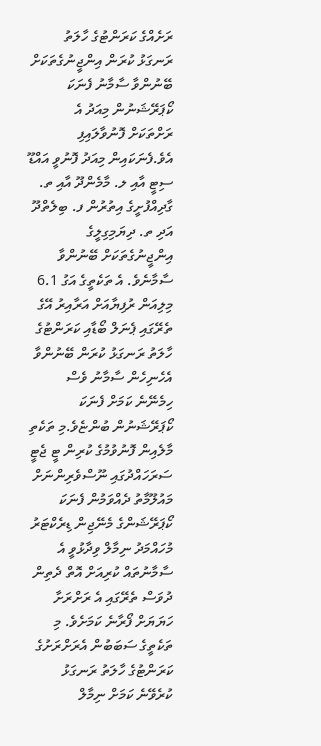ރަށެއްގެ ކަރަންޓުގެ ހާލަތު ރަނގަޅު ކުރަން އިންޖީނުގެތަކަށް ބޭނުންވާ ސާމާނު ފެނަކަ ކޯޕަރޭޝަނުން މިއަދު އެ ރަށްތަކަށް ފޮނުވާލައިފި އެވެ.ފެނަކައިން މިއަދު ފޮނުވީ އައްޑޫ ސިޓީ އާއި ލ. މާމެންދޫ އާއި ތ. ގާދިއްފުށީގެ އިތުރުން ފ. ބިލެތްދޫ އަދި ތ. ދިޔަމިގިލީގެ އިންޖީނުގެތަކަށް ބޭނުންވާ ސާމާނެވެ. އެ ތަކެތީގެ އަގު 6.1 މިލިއަން ރުފިޔާއަށް އަރާއިރު އޭގެ ތެރޭގައި ޕެނަލް ބޯޑާއި ކަރަންޓުގެ ހާލަތު ރަނގަޅު ކުރަން ބޭނުންވާ އެހެނިހެން ސާމާނު ވެސް ހިމެނޭނެ ކަމަށް ފެނަކަ ކޯޕަރޭޝަނުން ބުންޏެވެ.މި ތަކެތި މާލެއިން ފޮނުވުމުގެ ކުރިން ޓީ ޖެޓީ ސަރަހައްދުގައި ނޫސްވެރިންނަށް މައުލޫމާތު ދެއްވަމުން ފެނަކަ ކޯޕަރޭޝަންގެ މެނޭޖިން ޑިރެކްޓަރު މުހައްމަދު ނިމާލް ވިދާޅުވީ އެ ސާމާނުތައް ކުރިއަށް އޮތް ދެތިން ދުވަސް ތެރޭގައި އެ ރަށްރަށާ ހަޔަޔަށް ފޯރާނެ ކަމަށެވެ. މި ތަކެތީގެ ސަބަބުން އެރަށްރަށުގެ ކަރަންޓުގެ ހާލަތު ރަނގަޅު ކުރެވޭނެ ކަމަށް ނިމާލް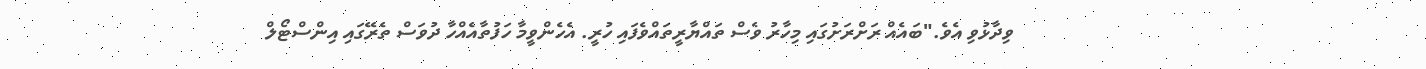ވިދާޅުވި އެވެ."ބައެއް ރަށްރަށުގައި މިހާރު ވެސް ތައްޔާރީތައްވެފައި ހުރީ. އެހެންވީމާ ހަފުތާއެއްހާ ދުވަސް ތެރޭގައި އިންސްޓޯލް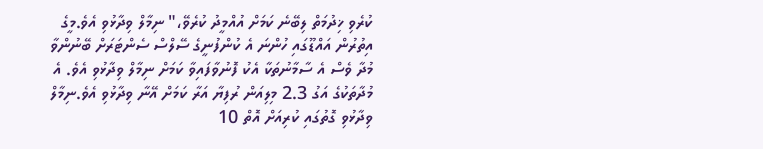ކުރެވި ޚިދުމަތް ލިބޭނެ ކަމަށް އުއްމީދު ކުރެވޭ،" ނިމާލް ވިދާޅުވި އެވެ.މީގެ އިތުރުން އައްޑޫގައި ހުންނަ އެ ކުންފުނީގެ ސޭލްސް ސެންޓަރަށް ބޭނުންވާ މުދާ ވެސް އެ ސާމާނުތަކާ އެކު ފޮނުވާފައިވާ ކަމަށް ނިމާލް ވިދާޅުވި އެވެ. އެ މުދާތަކުގެ އަގު 2.3 މިލިއަން ރުފިޔާ އަރާ ކަމަށް އޭނާ ވިދާޅުވި އެވެ.ނިމާލް ވިދާޅުވި ގޮތުގައި ކުރިއަށް އޮތް 10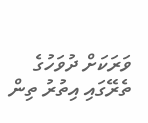ވަރަކަށް ދުވަހުގެ ތެރޭގައި އިތުރު ތިން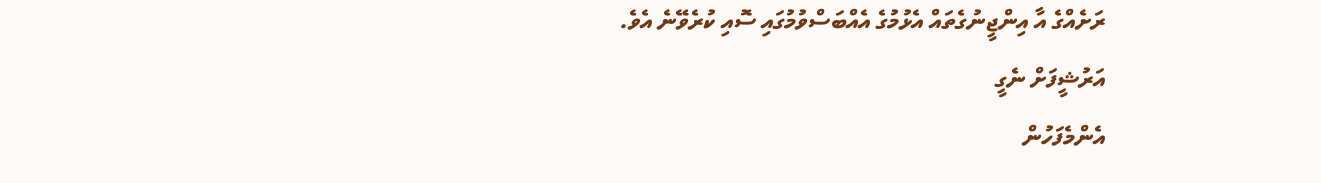ރަށެއްގެ އާ އިންޖީނުގެތައް އެޅުމުގެ އެއްބަސްވުމުގައި ސޮއި ކުރެވޭނެ އެވެ.
އަރުޝީފަށް ނެގީ
އެންމެފަހުން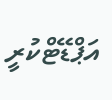އަޕްޑޭޓްކުރީ